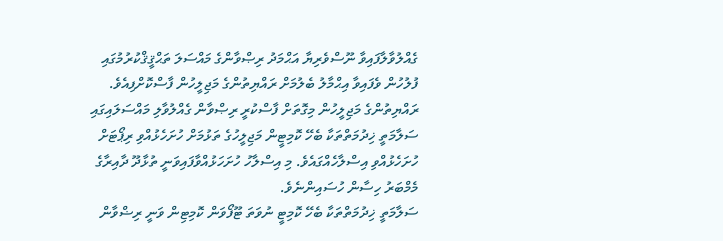ގެއްލުވާލާފައިވާ ނޫސްވެރިޔާ އަޙްމަދު ރިޞްވާންގެ މައްސަލަ ތަޙްޤީޤްކުރުމުގައި ފުލުހުން ވެފައިވާ އިޙްމާލު ބެލުމަށް ރައްޔިތުންގެ މަޖިލީހުން ފާސްކޮށްފިއެވެ.
ރައްޔިތުންގެ މަޖިލީހުން މިގޮތަށް ފާސްކުރީ ރިޞްވާން ގެއްލުވާލި މައްސަލައިގައި ސަލާމަތީ ޚިދުމަތްތަކާ ބެހޭ ކޮމިޓީން މަޖިލީހުގެ ތަޅުމަށް ހުށަހެޅުއްވި ރިޕޯޓަށް ހުށަހެޅުއްވި އިސްލާހެއްގައެވެ. މި އިސްލާހު ހުށަހަޅުއްވާފައިވަނީ ތުޅާދޫ ދާއިރާގެ މެމްބަރު ހިސާން ހުސައިންނެވެ.
ސަލާމަތީ ޚިދުމަތްތަކާ ބެހޭ ކޮމިޓީ ނުވަތަ ޓޫފޯވަން ކޮމިޓިން ވަނީ ރިޟްވާން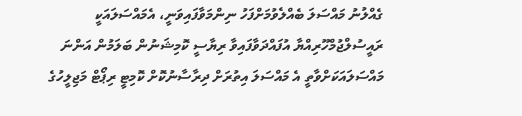ގެއްލުނު މައްސަލަ ބެއްލެވުމަށްފަހު ނިންމަވާފައިވަނީ، އެމައްސަލައަކީ ރައީސުލްޖުމްހޫރިއްޔާ އުފައްދަވާފައިވާ ރިޔާސީ ކޮމިޝަނުން ބަލަމުން އަންނަ މައްސަލައަކަށްވާތީ އެ މައްސަލަ އިތުރަށް ދިރާސާނުކޮށް ކޮމިޓީ ރިޕޯޓް މަޖިލީހުގެ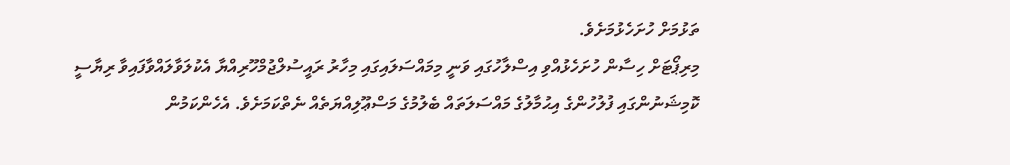ތަޅުމަށް ހުށަހެޅުމަށެވެ.
މިރިޕޯޓަށް ހިސާން ހުށަހެޅުއްވި އިސްލާހުގައި ވަނީ މިމައްސަލައިގައި މިހާރު ރައީސުލްޖުމްހޫރިއްޔާ އެކުލަވާލައްވާފައިވާ ރިޔާސީ ކޮމިޝަނުންގައި ފުލުހުންގެ އިޙުމާލުގެ މައްސަލަތައް ބެލުމުގެ މަސްޢޫލިއްޔަތެއް ނެތްކަމަށެވެ. އެހެންކަމުން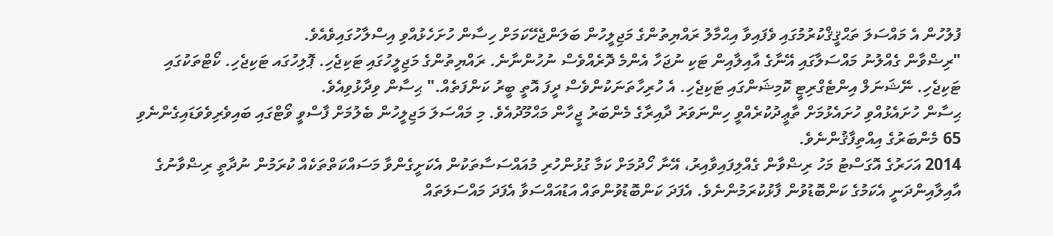ފުލުހުން އެ މައްސަލަ ތަޙްޤީޤްކުރުމުގައި ވެފައިވާ އިޙްމާލު ރައްޔިތުންގެ މަޖިލީހުން ބަލަންޖެހޭކަމަށް ހިސާން ހުށަހެޅުއްވި އިސްލާހުގައިވެއެވެ.
"ރިޟްވާން ގެއްލުނު މައްސަލާގައި އޭނާގެ އާއިލާއިން ޓަކި ނުޖަހާ އެންމެ ދޮރެއްވެސް ނުހުންނާނެ. ރައްޔިތުންގެ މަޖިލީހުގައި ޓަކިޖެހި. ޕޮލިހުގައ ޓަކިޖެހި. ކޯޓްތަކުގައި ޓަކިޖެހި. ނޭޝަނަލް އިންޓެގްރިޓީ ކޮމިޝަންގައި ޓަކިޖެހި. އެ ހުރިހާތަނަކުންވެސް ދީފަ އޮތީ ބީރު ކަންފަތެއް." ޙިސާން ވިދާޅުވިއެވެ.
ޙިސާން ހުށައެޅުއްވި ހުށައެޅުމަށް ތާޢީދުކުރެއްވީ ހިންނަވަރު ދާއިރާގެ މެންބަރު ޖީހާން މަޙްމޫދުއެވެ. މި މައްސަލަ މަޖިލީހުން ބެލުމަށް ފާސްވީ ވޯޓްގައި ބައިވެރިވެވަޑައިގެންނެވި 65 މެންބަރުގެ އިއްތިފާޤުންނެވެ.
2014 އަހަރުގެ އޮގަސްޓު މަހު ރިޟްވާން ގެއްލިފައިވާއިރު، އޭނާ ހޯދުމަށް ކަމާ ގުޅުންހުރި މުއައްސަސާތަކުން އެކަށީގެންވާ މަސައްކަތްތަކެއް ކުރަމުން ނުދާތީ ރިޟްވާނުގެ އާއިލާއިންދަނީ އެކަމުގެ ކަންބޮޑުވުން ފާޅުކުރަމުންނެވެ. އެފަދަ ކަންބޮޑުވުންތައް އަޑުއައްސަވާ އެފަދަ މައްސަލަތައް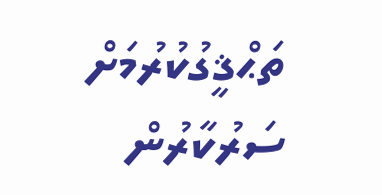ތަޙްޤީގުކުރުމަށް ސަރުކާރުން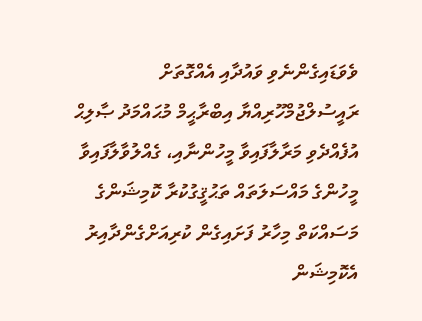ވެވަޑައިގެންނެވި ވައުދާއި އެއްގޮތަށް ރައީސުލްޖުމްހޫރިއްޔާ އިބްރާޙީމް މުޙައްމަދު ޞާލިޙް އުފެއްދެވި މަރާލާފައިވާ މީހުންނާއި، ގެއްލުވާލާފައިވާ މީހުންގެ މައްސަލަތައް ތަޙުޤީގުކުރާ ކޮމިޝަންގެ މަސައްކަތް މިހާރު ފަށައިގެން ކުރިއަށްގެންދާއިރު އެކޮމިޝަން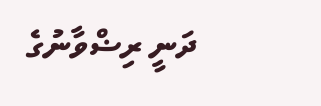ދަނީ ރިޟްވާނުގެ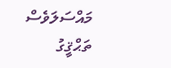މައްސަލަވެސް ތަޙްޤީގު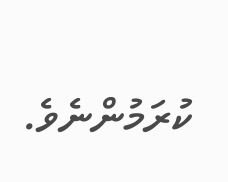ކުރަމުންނެވެ.